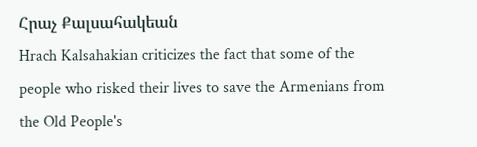Հրաչ Քալսահակեան
Hrach Kalsahakian criticizes the fact that some of the people who risked their lives to save the Armenians from the Old People's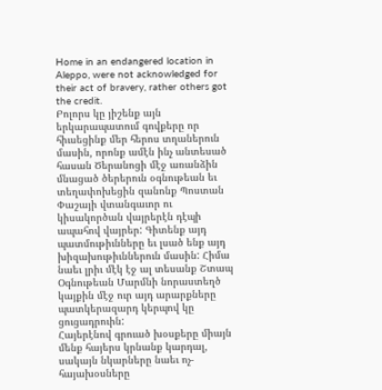Home in an endangered location in Aleppo, were not acknowledged for their act of bravery, rather others got the credit.
Բոլորս կը յիշենք այն երկարապատում գովքերը որ հիւսեցինք մեր հերոս տղաներուն մասին, որոնք ամէն ինչ անտեսած հասան Ծերանոցի մէջ առանձին մնացած ծերերուն օգնութեան եւ տեղափոխեցին զանոնք Պոստան Փաշայի վտանգաւոր ու կիսակործան վայրերէն դէպի ապահով վայրեր: Գիտենք այդ պատմութիւնները եւ լսած ենք այդ խիզախութիւններուն մասին: Հիմա նաեւ լրիւ մէկ էջ ալ տեսանք Շտապ Օգնութեան Մարմնի նորաստեղծ կայքին մէջ ուր այդ արարքները պատկերազարդ կերպով կը ցուցադրուին:
Հայերէնով գրուած խօսքերը միայն մենք հայերս կրնանք կարդալ, սակայն նկարները նաեւ ոչ-հայախօսները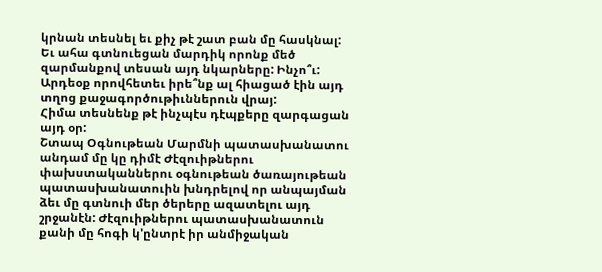կրնան տեսնել եւ քիչ թէ շատ բան մը հասկնալ: Եւ ահա գտնուեցան մարդիկ որոնք մեծ զարմանքով տեսան այդ նկարները: Ինչո՞ւ: Արդեօք որովհետեւ իրե՞նք ալ հիացած էին այդ տղոց քաջագործութիւններուն վրայ:
Հիմա տեսնենք թէ ինչպէս դէպքերը զարգացան այդ օր:
Շտապ Օգնութեան Մարմնի պատասխանատու անդամ մը կը դիմէ Ժէզուիթներու փախստականներու օգնութեան ծառայութեան պատասխանատուին խնդրելով որ անպայման ձեւ մը գտնուի մեր ծերերը ազատելու այդ շրջանէն: Ժէզուիթներու պատասխանատուն քանի մը հոգի կ'ընտրէ իր անմիջական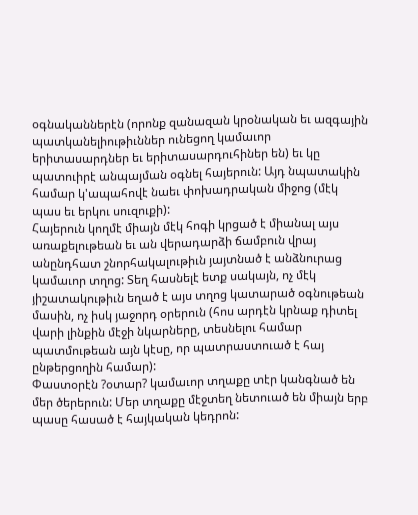օգնականներէն (որոնք զանազան կրօնական եւ ազգային պատկանելիութիւններ ունեցող կամաւոր երիտասարդներ եւ երիտասարդուհիներ են) եւ կը պատուիրէ անպայման օգնել հայերուն: Այդ նպատակին համար կ'ապահովէ նաեւ փոխադրական միջոց (մէկ պաս եւ երկու սուզուքի):
Հայերուն կողմէ միայն մէկ հոգի կրցած է միանալ այս առաքելութեան եւ ան վերադարձի ճամբուն վրայ անընդհատ շնորհակալութիւն յայտնած է անձնուրաց կամաւոր տղոց: Տեղ հասնելէ ետք սակայն, ոչ մէկ յիշատակութիւն եղած է այս տղոց կատարած օգնութեան մասին, ոչ իսկ յաջորդ օրերուն (հոս արդէն կրնաք դիտել վարի լինքին մէջի նկարները, տեսնելու համար պատմութեան այն կէսը, որ պատրաստուած է հայ ընթերցողին համար):
Փաստօրէն ?օտար? կամաւոր տղաքը տէր կանգնած են մեր ծերերուն: Մեր տղաքը մէջտեղ նետուած են միայն երբ պասը հասած է հայկական կեդրոն: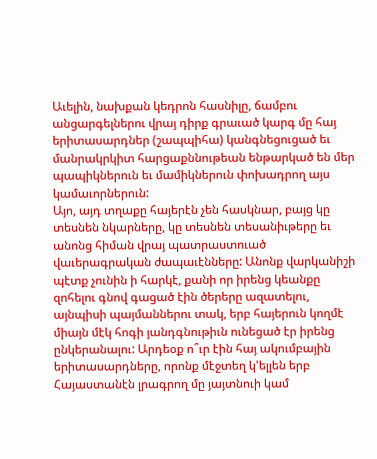Աւելին, նախքան կեդրոն հասնիլը, ճամբու անցարգելներու վրայ դիրք գրաւած կարգ մը հայ երիտասարդներ (շապպիհա) կանգնեցուցած եւ մանրակրկիտ հարցաքննութեան ենթարկած են մեր պապիկներուն եւ մամիկներուն փոխադրող այս կամաւորներուն:
Այո, այդ տղաքը հայերէն չեն հասկնար, բայց կը տեսնեն նկարները, կը տեսնեն տեսանիւթերը եւ անոնց հիման վրայ պատրաստուած վաւերագրական ժապաւէնները: Անոնք վարկանիշի պէտք չունին ի հարկէ, քանի որ իրենց կեանքը զոհելու գնով գացած էին ծերերը ազատելու, այնպիսի պայմաններու տակ, երբ հայերուն կողմէ միայն մէկ հոգի յանդգնութիւն ունեցած էր իրենց ընկերանալու: Արդեօք ո՞ւր էին հայ ակումբային երիտասարդները, որոնք մէջտեղ կ'ելլեն երբ Հայաստանէն լրագրող մը յայտնուի կամ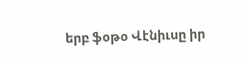երբ ֆօթօ Վէնիւսը իր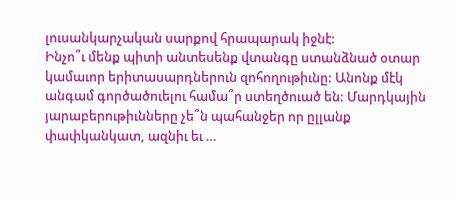լուսանկարչական սարքով հրապարակ իջնէ:
Ինչո՞ւ մենք պիտի անտեսենք վտանգը ստանձնած օտար կամաւոր երիտասարդներուն զոհողութիւնը: Անոնք մէկ անգամ գործածուելու համա՞ր ստեղծուած են: Մարդկային յարաբերութիւնները չե՞ն պահանջեր որ ըլլանք փափկանկատ, ազնիւ եւ …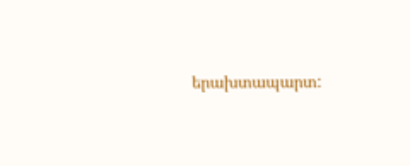երախտապարտ: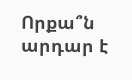Որքա՞ն արդար է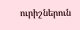ուրիշներուն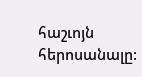հաշւոյն հերոսանալը: